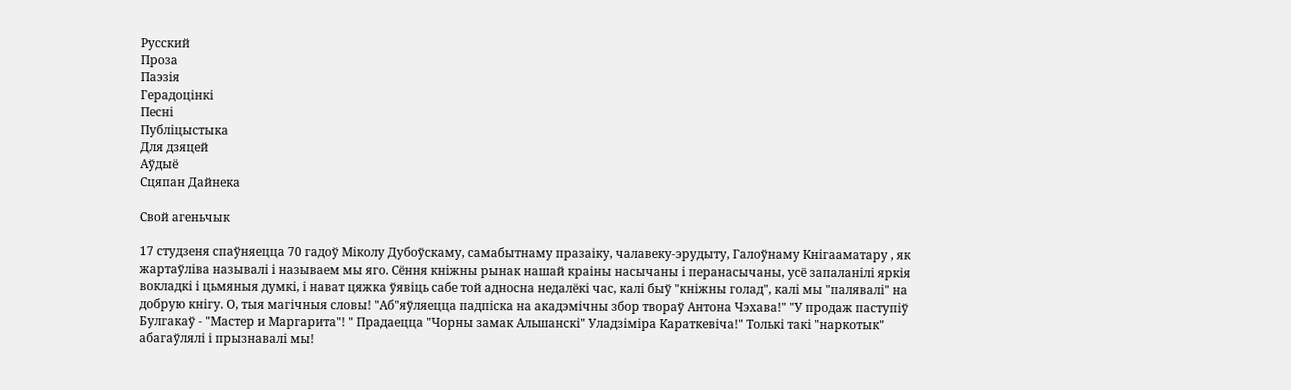Русский
Проза
Паэзія
Герадоцінкі
Песні
Публіцыстыка
Для дзяцей
Аўдыё
Сцяпан Дайнека

Свой агеньчык

17 студзеня спаўняецца 70 гадоў Міколу Дубоўскаму, самабытнаму празаіку, чалавеку-эрудыту, Галоўнаму Кнігааматару , як жартаўліва называлі і называем мы яго. Сёння кніжны рынак нашай краіны насычаны і перанасычаны, усё запаланілі яркія вокладкі і цьмяныя думкі, і нават цяжка ўявіць сабе той адносна недалёкі час, калі быў "кніжны голад", калі мы "палявалі" на добрую кнігу. О, тыя магічныя словы! "Аб"яўляецца падпіска на акадэмічны збор твораў Антона Чэхава!" "У продаж паступіў Булгакаў - "Мастер и Маргарита"! " Прадаецца "Чорны замак Альшанскі" Уладзіміра Караткевіча!" Толькі такі "наркотык" абагаўлялі і прызнавалі мы!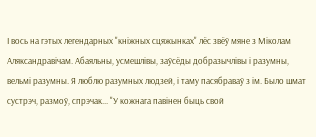І вось на гэтых легендарных "кніжных сцяжынках" лёс звёў мяне з Міколам Аляксандравічам. Абаяльны, усмешлівы, заўсёды добразычлівы і разумны, вельмі разумны. Я люблю разумных людзей, і таму пасябраваў з ім. Было шмат сустрэч, размоў, спрэчак... "У кожнага павінен быць свой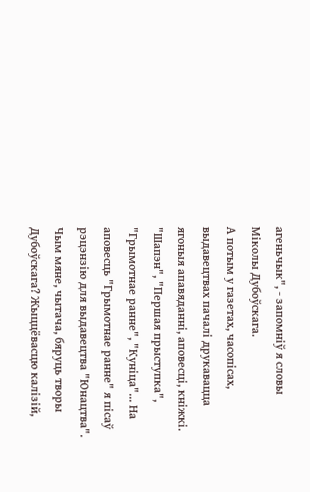агеньчык", - запомніў я словы Міколы Дубоўскага.
А потым у газетах, часопісах, выдавецтвах пачалі друкавацца ягоныя апавяданні, аповесці, кніжкі. "Шапэн", "Першая прыступка", "Грымотнае ранне", "Куніца"... На аповесць "Грымотнае ранне" я пісаў рэцэнзію для выдавецтва "Юнацтва". Чым мяне, чытача, бяруць творы Дубоўскага? Жыццёвасцю калізій,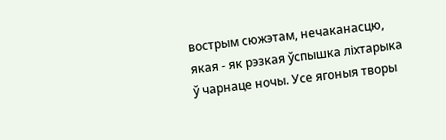вострым сюжэтам, нечаканасцю, якая - як рэзкая ўспышка ліхтарыка ў чарнаце ночы. Усе ягоныя творы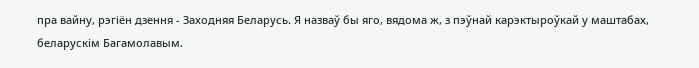пра вайну, рэгіён дзення - Заходняя Беларусь. Я назваў бы яго, вядома ж, з пэўнай карэктыроўкай у маштабах, беларускім Багамолавым.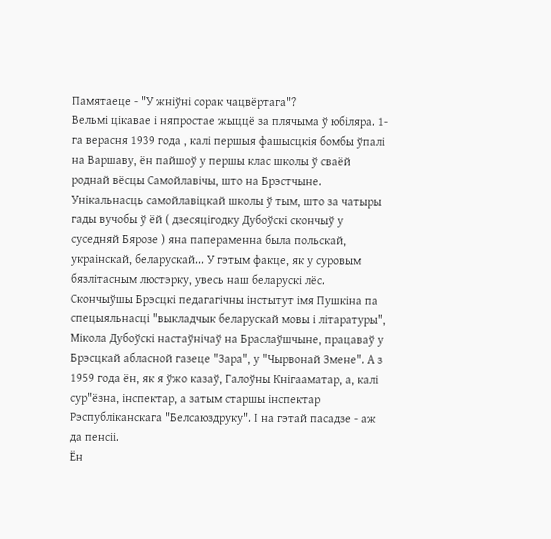Памятаеце - "У жніўні сорак чацвёртага"?
Вельмі цікавае і няпростае жыццё за плячыма ў юбіляра. 1-га верасня 1939 года , калі першыя фашысцкія бомбы ўпалі на Варшаву, ён пайшоў у першы клас школы ў сваёй роднай вёсцы Самойлавічы, што на Брэстчыне. Унікальнасць самойлавіцкай школы ў тым, што за чатыры гады вучобы ў ёй ( дзесяцігодку Дубоўскі скончыў у суседняй Бярозе ) яна папераменна была польскай, украінскай, беларускай... У гэтым факце, як у суровым бязлітасным люстэрку, увесь наш беларускі лёс.
Скончыўшы Брэсцкі педагагічны інстытут імя Пушкіна па спецыяльнасці "выкладчык беларускай мовы і літаратуры", Мікола Дубоўскі настаўнічаў на Браслаўшчыне, працаваў у Брэсцкай абласной газеце "Зара", у "Чырвонай Змене". А з 1959 года ён, як я ўжо казаў, Галоўны Кнігааматар, а, калі сур"ёзна, інспектар, а затым старшы інспектар Рэспубліканскага "Белсаюздруку". І на гэтай пасадзе - аж да пенсіі.
Ён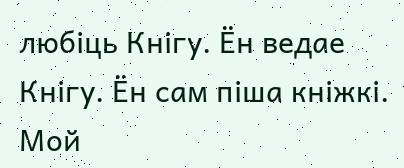любіць Кнігу. Ён ведае Кнігу. Ён сам піша кніжкі.
Мой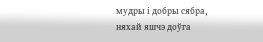мудры і добры сябра, няхай яшчэ доўга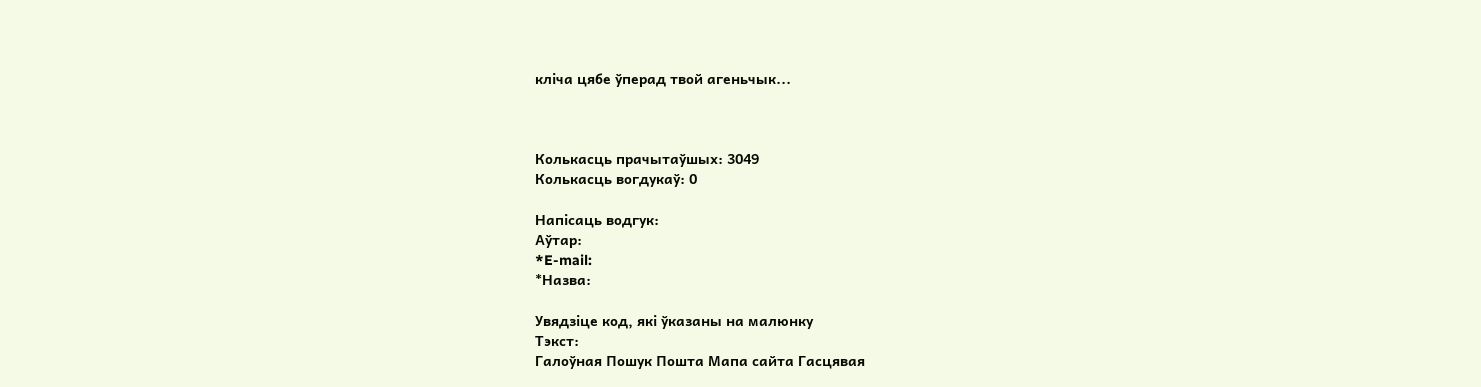кліча цябе ўперад твой агеньчык...



Колькасць прачытаўшых: 3049
Колькасць вогдукаў: 0

Напiсаць водгук:
Аўтар:
*E-mail:
*Назва:

Увядзiце код, які ўказаны на малюнку
Тэкст:
Галоўная Пошук Пошта Мапа сайта Гасцявая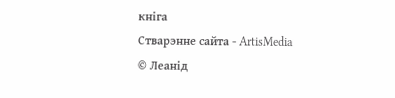кнiга
Стварэнне сайта - ArtisMedia
© Леанiд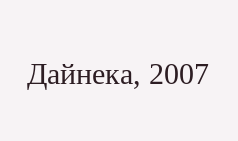Дайнека, 2007